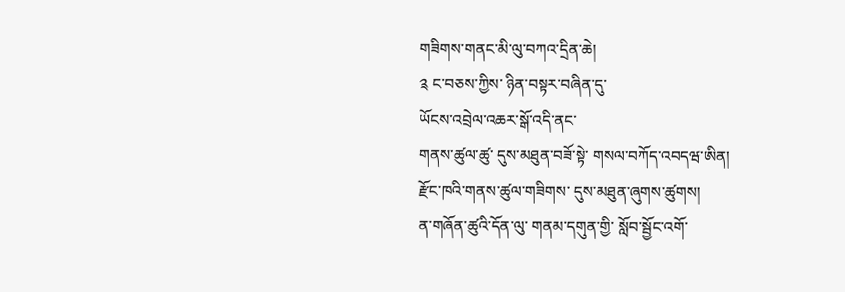གཟིགས་གནང་མི་ལུ་བཀའ་དྲིན་ཆེ།
༉ ང་བཅས་ཀྱིས་ ཉིན་བསྟར་བཞིན་དུ་
ཡོངས་འབྲེལ་འཆར་སྒོ་འདི་ནང་
གནས་ཚུལ་ཚུ་ དུས་མཐུན་བཟོ་སྟེ་ གསལ་བཀོད་འབདཝ་ཨིན།
རྫོང་ཁའི་གནས་ཚུལ་གཟིགས་ དུས་མཐུན་ཞུགས་ཚུགས།
ན་གཞོན་ཚུའི་དོན་ལུ་ གནམ་དགུན་གྱི་ སློབ་སྦྱོང་འགོ་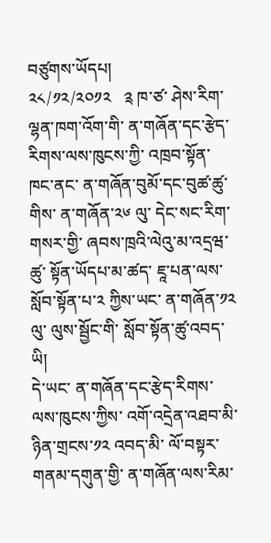བཙུགས་ཡོདཔ།
༢༨/༡༢/༢༠༡༢   ༉ ཁ་ཙ་ ཤེས་རིག་ལྷན་ཁག་འོག་གི་ ན་གཞོན་དང་རྩེད་རིགས་ལས་ཁུངས་ཀྱི་ འཁྲབ་སྟོན་ཁང་ནང་ ན་གཞོན་བུམོ་དང་བུཚ་ཚུ་གིས་ ན་གཞོན་༢༦ ལུ་ དེང་སང་རིག་གསར་གྱི་ ཞབས་ཁྲའི་ལེའུ་མ་འདྲཝ་ཚུ་ སྟོན་ཡོདཔ་མ་ཚད་ ཇཱ་པན་ལས་ སློབ་སྟོན་པ་༢ ཀྱིས་ཡང་ ན་གཞོན་༡༢ ལུ་ ལུས་སྦྱོང་གི་ སློབ་སྟོན་ཚུ་འབད་ཡི།
དེ་ཡང་ ན་གཞོན་དང་རྩེད་རིགས་ལས་ཁུངས་ཀྱིས་ འགོ་འདྲེན་འཐབ་མི་ཉིན་གྲངས་༡༢ འབད་མི་ ལོ་བསྟར་གནམ་དགུན་གྱི་ ན་གཞོན་ལས་རིམ་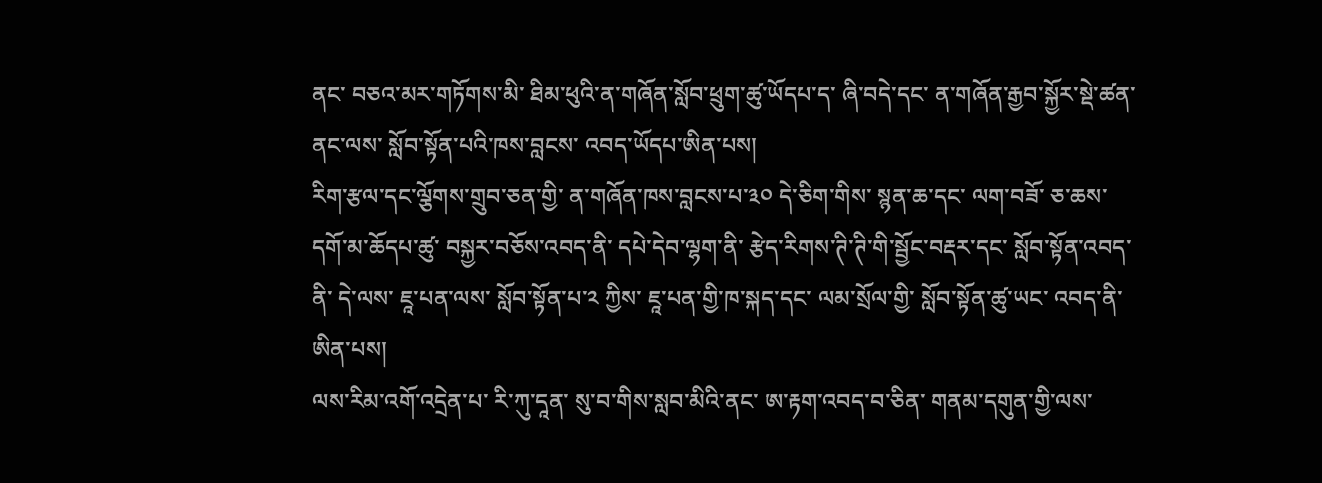ནང་ བཅའ་མར་གཏོགས་མི་ ཐིམ་ཕུའི་ན་གཞོན་སློབ་ཕྲུག་ཚུ་ཡོདཔ་ད་ ཞི་བདེ་དང་ ན་གཞོན་རྒྱབ་སྐྱོར་སྡེ་ཚན་ནང་ལས་ སློབ་སྟོན་པའི་ཁས་བླངས་ འབད་ཡོདཔ་ཨིན་པས།
རིག་རྩལ་དང་ལྕོགས་གྲུབ་ཅན་གྱི་ ན་གཞོན་ཁས་བླངས་པ་༣༠ དེ་ཅིག་གིས་ སྙན་ཆ་དང་ ལག་བཟོ་ ཅ་ཆས་དགོ་མ་ཆོདཔ་ཚུ་ བསྐྱར་བཅོས་འབད་ནི་ དཔེ་དེབ་ལྷག་ནི་ རྩེད་རིགས་ཊི་ཊི་གི་སྦྱོང་བརྡར་དང་ སློབ་སྟོན་འབད་ནི་ དེ་ལས་ ཇཱ་པན་ལས་ སློབ་སྟོན་པ་༢ ཀྱིས་ ཇཱ་པན་གྱི་ཁ་སྐད་དང་ ལམ་སྲོལ་གྱི་ སློབ་སྟོན་ཚུ་ཡང་ འབད་ནི་ཨིན་པས།
ལས་རིམ་འགོ་འདྲེན་པ་ རི་ཀུ་དཱན་ སུ་བ་གིས་སླབ་མིའི་ནང་ ཨ་རྟག་འབད་བ་ཅིན་ གནམ་དགུན་གྱི་ལས་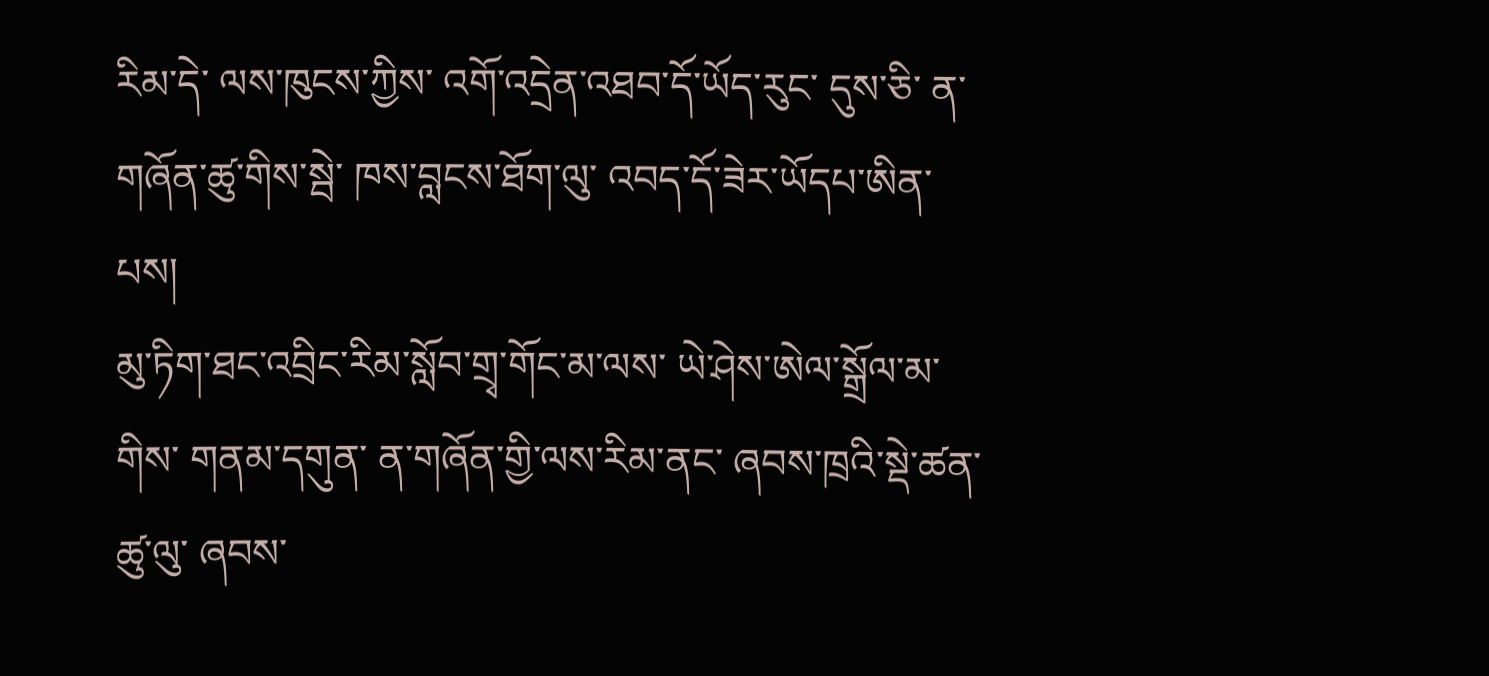རིམ་དེ་ ལས་ཁུངས་ཀྱིས་ འགོ་འདྲེན་འཐབ་དོ་ཡོད་རུང་ དུས་ཅི་ ན་གཞོན་ཚུ་གིས་སྦེ་ ཁས་བླངས་ཐོག་ལུ་ འབད་དོ་ཟེར་ཡོདཔ་ཨིན་པས།
མུ་ཏིག་ཐང་འབྲིང་རིམ་སློབ་གྲྭ་གོང་མ་ལས་ ཡེ་ཤེས་ཨེལ་སྒྲོལ་མ་གིས་ གནམ་དགུན་ ན་གཞོན་གྱི་ལས་རིམ་ནང་ ཞབས་ཁྲའི་སྡེ་ཚན་ཚུ་ལུ་ ཞབས་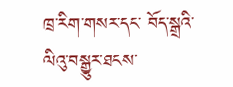ཁྲ་རིག་གསར་དང་ བོད་སྒྲའི་ ལིའུ་བསྒྱུར་ཐངས་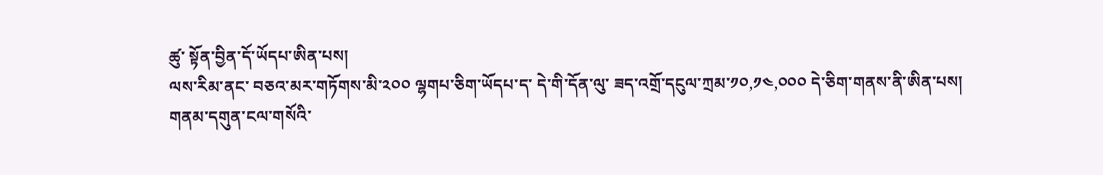ཚུ་ སྟོན་བྱིན་དོ་ཡོདཔ་ཨིན་པས།
ལས་རིམ་ནང་ བཅའ་མར་གཏོགས་མི་༢༠༠ ལྷགཔ་ཅིག་ཡོདཔ་ད་ དེ་གི་དོན་ལུ་ ཟད་འགྲོ་དངུལ་ཀྲམ་༡༠,༡༤,༠༠༠ དེ་ཅིག་གནས་ནི་ཨིན་པས།
གནམ་དགུན་ངལ་གསོའི་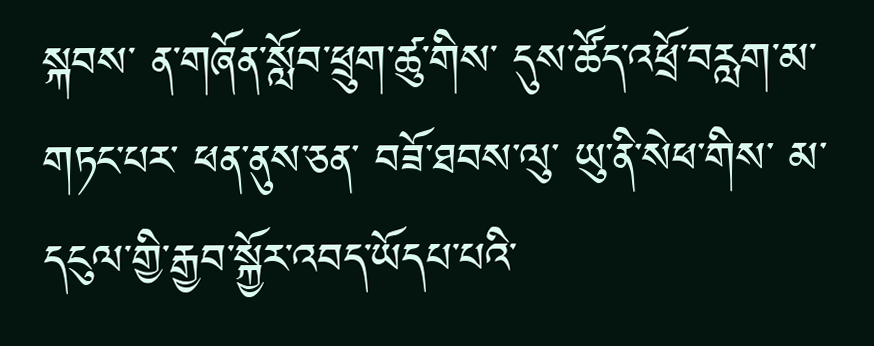སྐབས་ ན་གཞོན་སློབ་ཕྲུག་ཚུ་གིས་ དུས་ཚོད་འཕྲོ་བརླག་མ་གཏང་པར་ ཕན་ནུས་ཅན་ བཟོ་ཐབས་ལུ་ ཡུ་ནི་སེཕ་གིས་ མ་དངུལ་གྱི་རྒྱབ་སྐྱོར་འབད་ཡོདཔ་པའི་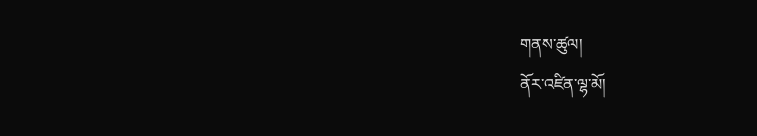གནས་ཚུལ།
ནོར་འཛིན་ལྷ་མོ།